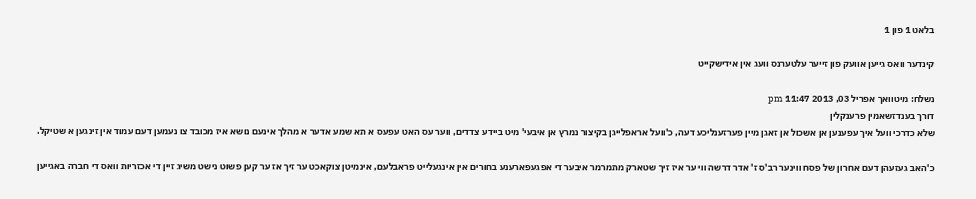בלאט 1 פון 1

קינדער וואס גייען אוועק פון זייער עלטערנס וועג אין אידישקייט

נשלח: מיטוואך אפריל 03, 2013 11:47 pm
דורך בענדזשאמין פרענקלין
שלא כדרכי וועל איך עפענען אן אשכול אן זאגן מיין פערזענליכע דעה, כ'וועל אראפלייגן בקיצור נמרץ אן איבעי' מיט ביידע צדדים, ווער עס האט עפעס א תא שמע אדער א מהלך אינעם נושא איז מכובד צו נעמען דעם עמוד אין זינגען א שטיקל.

כ'האב געזעהן דעם אחרון של פסח ווינער רב'ס ז' אדר דרשה ווי ער איז זיך שטארק מתמרמר איבער די אפגעפארענע בחורים אין אינגעלייט פראבלעם, אינמיטן צוקאכט ער זיך אז ער קען פשוט נישט משיג זיין די אכזריות וואס די חברה באגייען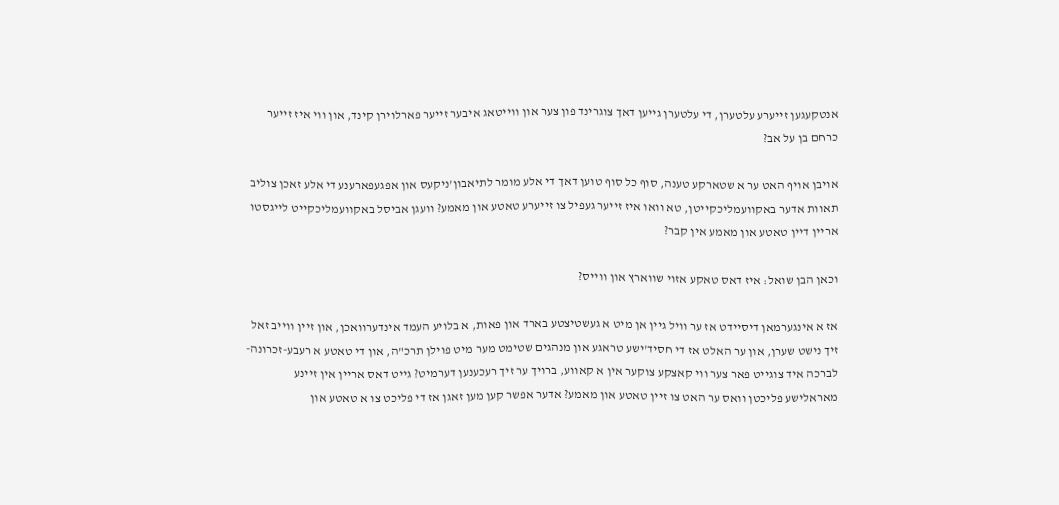אנטקעגען זייערע עלטערן, די עלטערן גייען דאך צוגרינד פון צער און ווייטאג איבער זייער פארלוירן קינד, און ווי איז זייער כרחם בן על אב?

אויבן אויף האט ער א שטארקע טענה, סוף כל סוף טוען דאך די אלע מומר לתיאבון'ניקעס און אפגעפארענע די אלע זאכן צוליב תאוות אדער באקוועמליכקייטן, טא וואו איז זייער געפיל צו זייערע טאטע און מאמע? וועגן אביסל באקוועמליכקייט לייגסטו אריין דיין טאטע און מאמע אין קבר?

וכאן הבן שואל: איז דאס טאקע אזוי שווארץ און ווייס?

אז א אינגערמאן דיסיידט אז ער וויל גיין אן מיט א געשטיצטע בארד און פאות, א בלויע העמד אינדערוואכן, און זיין ווייב זאל זיך נישט שערן, און ער האלט אז די חסיד'ישע טראגע און מנהגים שטימט מער מיט פוילן תרכ"ה, און די טאטע א רעבע-זכרונה-לברכה איד צוגייט פאר צער ווי קאצקע צוקער אין א קאווע, ברויך ער זיך רעכענען דערמיט? גייט דאס אריין אין זיינע מאראלישע פליכטן וואס ער האט צו זיין טאטע און מאמע? אדער אפשר קען מען זאגן אז די פליכט צו א טאטע און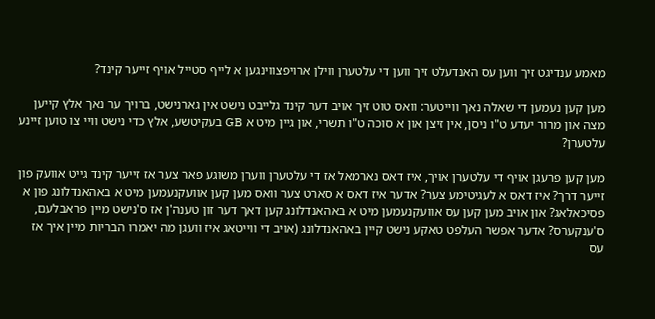מאמע ענדיגט זיך ווען עס האנדעלט זיך ווען די עלטערן ווילן ארויפצווינגען א לייף סטייל אויף זייער קינד?

מען קען נעמען די שאלה נאך ווייטער: וואס טוט זיך אויב דער קינד גלייבט נישט אין גארנישט, ברויך ער נאך אלץ קייען מצה און מרור יעדע ט"ו ניסן, אין זיצן און א סוכה ט"ו תשרי, און גיין מיט א GB בעקיטשע, אלץ כדי נישט וויי צו טוען זיינע עלטערן?

מען קען פרעגן אויף די עלטערן אויך, איז דאס נארמאל אז די עלטערן ווערן משוגע פאר צער אז זייער קינד גייט אוועק פון זייער דרך? איז דאס א לעגיטימע צער? אדער איז דאס א סארט צער וואס מען קען אוועקנעמען מיט א באהאנדלונג פון א פסיכאלאג? און אויב מען קען עס אוועקנעמען מיט א באהאנדלונג קען דאך דער זון טענה'ן אז ס'נישט מיין פראבלעם, ס'ענקערס? אדער אפשר העלפט טאקע נישט קיין באהאנדלונג (אויב די ווייטאג איז וועגן מה יאמרו הבריות מיין איך אז עס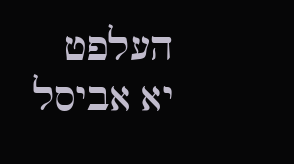העלפט יא אביסל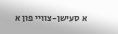א סעישן-צוויי פון א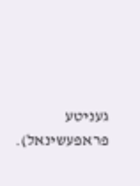געניטע פראפעשינאל).